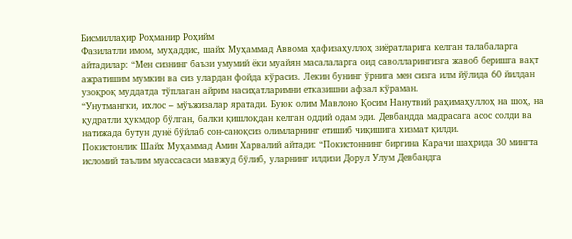Бисмиллаҳир Роҳманир Роҳийм
Фазилатли имом, муҳаддис, шайх Муҳаммад Аввома ҳафизаҳуллоҳ зиёратларига келган талабаларга айтадилар: “Мен сизнинг баъзи умумий ёки муайян масалаларга оид саволларингизга жавоб беришга вақт ажратишим мумкин ва сиз улардан фойда кўрасиз. Лекин бунинг ўрнига мен сизга илм йўлида 60 йилдан узоқроқ муддатда тўплаган айрим насиҳатларимни етказишни афзал кўраман.
“Унутмангки, ихлос – мўъжизалар яратади. Буюк олим Мавлоно Қосим Нанутвий раҳимаҳуллоҳ на шоҳ, на қудратли ҳукмдор бўлган, балки қишлоқдан келган оддий одам эди. Девбандда мадрасага асос солди ва натижада бутун дунё бўйлаб сон-саноқсиз олимларнинг етишиб чиқишига хизмат қилди.
Покистонлик Шайх Муҳаммад Амин Харвалий айтади: “Покистоннинг биргина Карачи шаҳрида 30 мингта исломий таълим муассасаси мавжуд бўлиб, уларнинг илдизи Дорул Улум Девбандга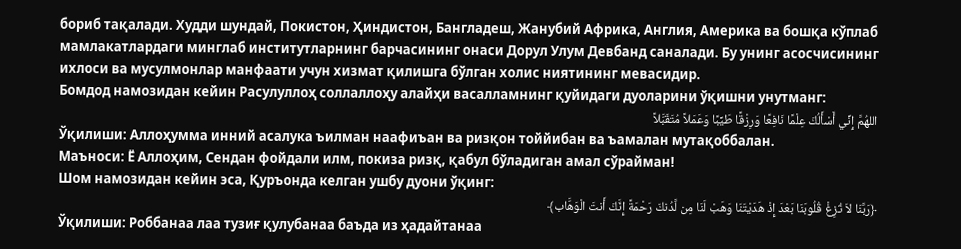бориб тақалади. Худди шундай, Покистон, Ҳиндистон, Бангладеш, Жанубий Африка, Англия, Америка ва бошқа кўплаб мамлакатлардаги минглаб институтларнинг барчасининг онаси Дорул Улум Девбанд саналади. Бу унинг асосчисининг ихлоси ва мусулмонлар манфаати учун хизмат қилишга бўлган холис ниятининг мевасидир.
Бомдод намозидан кейин Расулуллоҳ соллаллоҳу алайҳи васалламнинг қуйидаги дуоларини ўқишни унутманг:
اللهُمَّ إِنِّي أَسْأَلُكَ عِلْمًا نَافِعًا وَرِزْقًا طَيِّبًا وَعَمَلاً مُتَقَبَّلاً
Ўқилиши: Аллоҳумма инний асалука ъилман наафиъан ва ризқон тоййибан ва ъамалан мутақоббалан.
Маъноси: Ё Аллоҳим, Сендан фойдали илм, покиза ризқ, қабул бўладиган амал сўрайман!
Шом намозидан кейин эса, Қуръонда келган ушбу дуони ўқинг:
﴿رَبَّنَا لاَ تُزِغْ قُلُوبَنَا بَعْدَ إِذْ هَدَيْتَنَا وَهَبْ لَنَا مِن لَّدُنكَ رَحْمَةً إِنَّكَ أَنتَ الْوَهَّاب﴾
Ўқилиши: Роббанаа лаа тузиғ қулубанаа баъда из ҳадайтанаа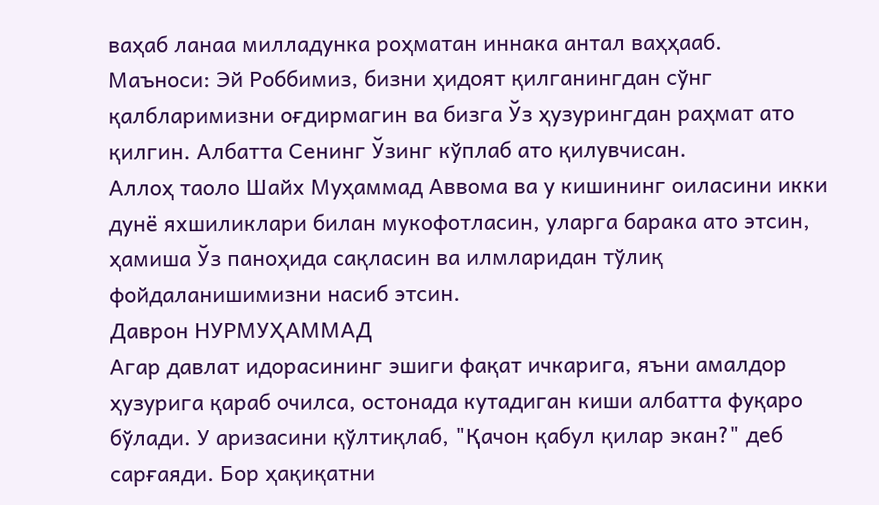ваҳаб ланаа милладунка роҳматан иннака антал ваҳҳааб.
Маъноси: Эй Роббимиз, бизни ҳидоят қилганингдан сўнг қалбларимизни оғдирмагин ва бизга Ўз ҳузурингдан раҳмат ато қилгин. Албатта Сенинг Ўзинг кўплаб ато қилувчисан.
Аллоҳ таоло Шайх Муҳаммад Аввома ва у кишининг оиласини икки дунё яхшиликлари билан мукофотласин, уларга барака ато этсин, ҳамиша Ўз паноҳида сақласин ва илмларидан тўлиқ фойдаланишимизни насиб этсин.
Даврон НУРМУҲАММАД
Агар давлат идорасининг эшиги фақат ичкарига, яъни амалдор ҳузурига қараб очилса, остонада кутадиган киши албатта фуқаро бўлади. У аризасини қўлтиқлаб, "Қачон қабул қилар экан?" деб сарғаяди. Бор ҳақиқатни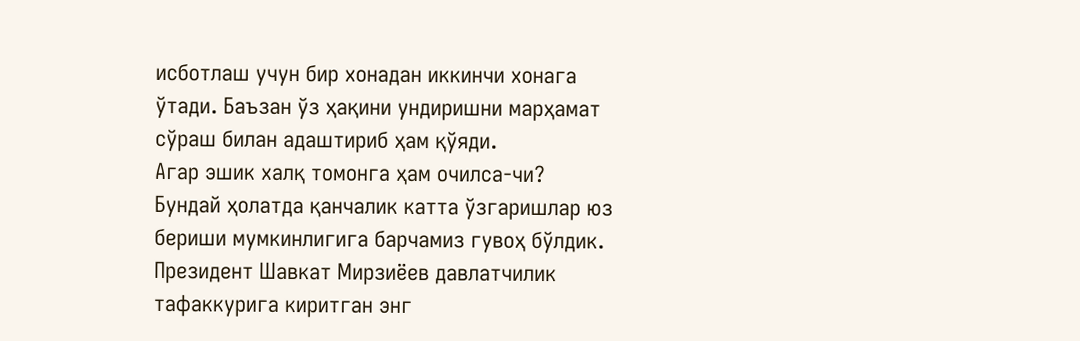исботлаш учун бир хонадан иккинчи хонага ўтади. Баъзан ўз ҳақини ундиришни марҳамат сўраш билан адаштириб ҳам қўяди.
Агар эшик халқ томонга ҳам очилса-чи? Бундай ҳолатда қанчалик катта ўзгаришлар юз бериши мумкинлигига барчамиз гувоҳ бўлдик.
Президент Шавкат Мирзиёев давлатчилик тафаккурига киритган энг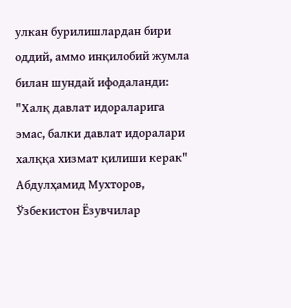улкан бурилишлардан бири оддий, аммо инқилобий жумла билан шундай ифодаланди: "Халқ давлат идораларига эмас, балки давлат идоралари халққа хизмат қилиши керак"
Абдулҳамид Мухторов,
Ўзбекистон Ёзувчилар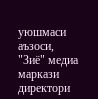уюшмаси аъзоси,
"Зиё" медиа маркази директори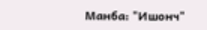Манба: "Ишонч"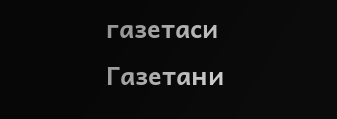газетаси
Газетани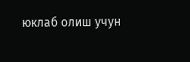юклаб олиш учун